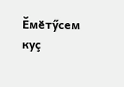Ӗмӗтӳсем куç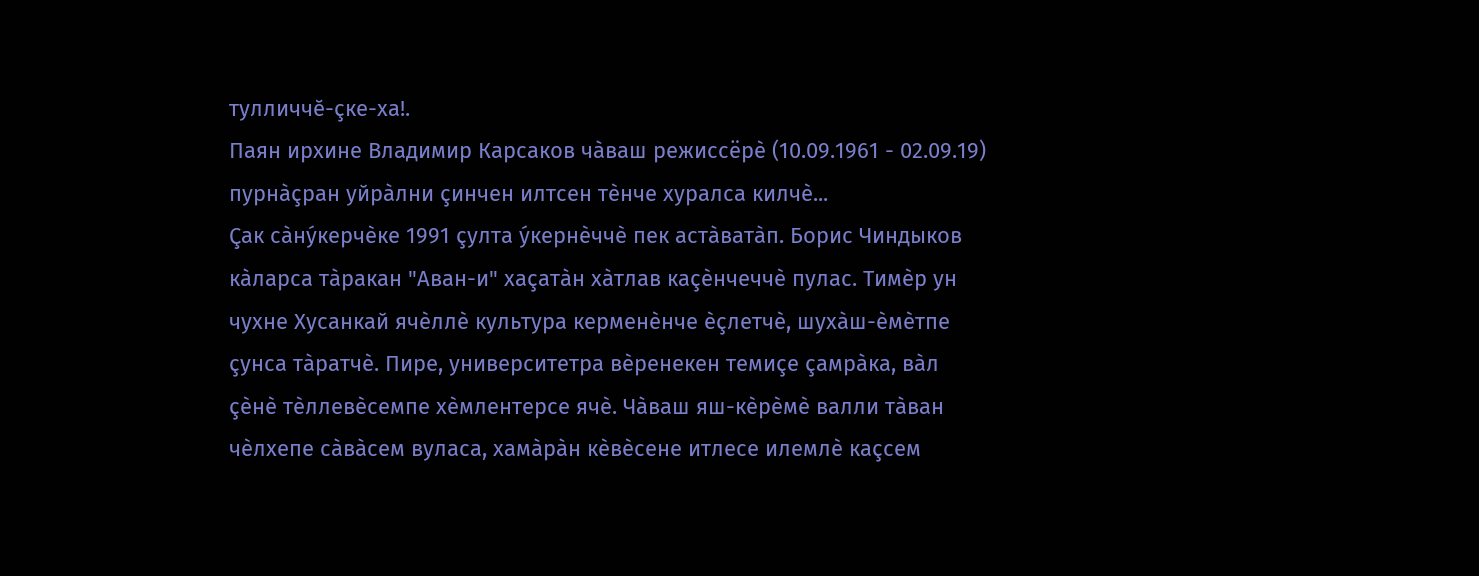тулличчӗ-çке-ха!.
Паян ирхине Владимир Карсаков чàваш режиссёрè (10.09.1961 - 02.09.19) пурнàçран уйрàлни çинчен илтсен тèнче хуралса килчè...
Çак сàнýкерчèке 1991 çулта ýкернèччè пек астàватàп. Борис Чиндыков кàларса тàракан "Аван-и" хаçатàн хàтлав каçèнчеччè пулас. Тимèр ун чухне Хусанкай ячèллè культура керменèнче èçлетчè, шухàш-èмèтпе çунса тàратчè. Пире, университетра вèренекен темиçе çамрàка, вàл çèнè тèллевèсемпе хèмлентерсе ячè. Чàваш яш-кèрèмè валли тàван чèлхепе сàвàсем вуласа, хамàрàн кèвèсене итлесе илемлè каçсем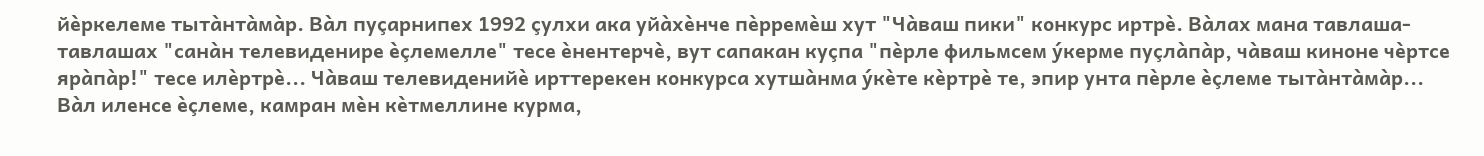йèркелеме тытàнтàмàр. Вàл пуçарнипех 1992 çулхи ака уйàхèнче пèрремèш хут "Чàваш пики" конкурс иртрè. Вàлах мана тавлаша-тавлашах "санàн телевиденире èçлемелле" тесе èнентерчè, вут сапакан куçпа "пèрле фильмсем ýкерме пуçлàпàр, чàваш киноне чèртсе ярàпàр!" тесе илèртрè... Чàваш телевиденийè ирттерекен конкурса хутшàнма ýкèте кèртрè те, эпир унта пèрле èçлеме тытàнтàмàр...
Вàл иленсе èçлеме, камран мèн кèтмеллине курма,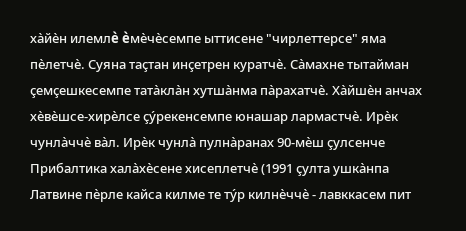хàйèн илемлè èмèчèсемпе ыттисене "чирлеттерсе" яма пèлетчè. Суяна таçтан инçетрен куратчè. Сàмахне тытайман çемçешкесемпе татàклàн хутшàнма пàрахатчè. Хàйшèн анчах хèвèшсе-хирèлсе çýрекенсемпе юнашар лармастчè. Ирèк чунлàччè вàл. Ирèк чунлà пулнàранах 90-мèш çулсенче Прибалтика халàхèсене хисеплетчè (1991 çулта ушкàнпа Латвине пèрле кайса килме те тýр килнèччè - лавккасем пит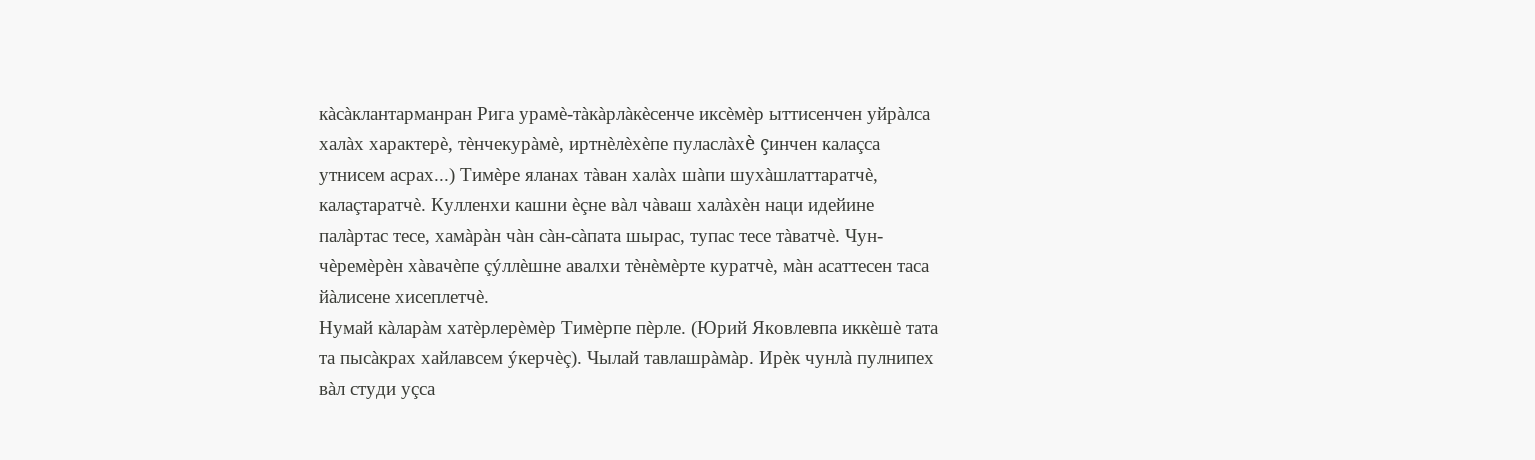кàсàклантарманран Рига урамè-тàкàрлàкèсенче иксèмèр ыттисенчен уйрàлса халàх характерè, тèнчекурàмè, иртнèлèхèпе пуласлàхè çинчен калаçса утнисем асрах...) Тимèре яланах тàван халàх шàпи шухàшлаттаратчè, калаçтаратчè. Кулленхи кашни èçне вàл чàваш халàхèн наци идейине палàртас тесе, хамàрàн чàн сàн-сàпата шырас, тупас тесе тàватчè. Чун-чèремèрèн хàвачèпе çýллèшне авалхи тèнèмèрте куратчè, мàн асаттесен таса йàлисене хисеплетчè.
Нумай кàларàм хатèрлерèмèр Тимèрпе пèрле. (Юрий Яковлевпа иккèшè тата та пысàкрах хайлавсем ýкерчèç). Чылай тавлашрàмàр. Ирèк чунлà пулнипех вàл студи уçса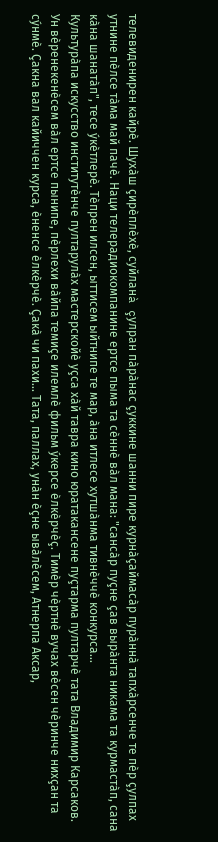телевиденирен кайрè. Шухàш çирèплèхè, суйланà çулран пàрàнас çуккине шанни пире курнàçаймасàр пурàннà тапхàрсенче те пèр çулпах утнине пèлсе тàма май пачè. Наци телерадиокомпанине ертсе пыма та сèннè вàл мана: "сансàр пуçне çав вырàнта никама та курмастàп, сана кàна шанатàп", тесе ýкèтлерè. Тèпрен илсен, ыттисем ыйтнипе те мар, àна итлесе хутшàнма тивнèччè конкурса...
Культурàпа искусство институтèнче пултарулàх мастерскойè уçса хàй тавра кино юратакансене пуçтарма пултарчè тата Владимир Карсаков. Ун вèренекенèсем вàл ертсе пынипе, пèрлехи вàйпа темиçе илемлè фильм ýкерсе èлкèрчèç. Тимèр чèртнè вучах вèсен чèринче нихçан та сýнмè. Çакна вaл кайиччен курса, èненсе èлкèрчè. Çакà чи пахи... Тата, паллах, унàн èçне ывàлèсем, Атнерпа Аксар,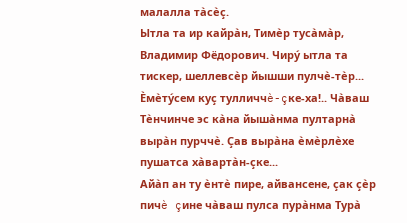малалла тàсèç.
Ытла та ир кайрàн, Тимèр тусàмàр, Владимир Фёдорович. Чирý ытла та тискер, шеллевсèр йышши пулчè-тèр... Èмèтýсем куç тулличчè-çке-ха!.. Чàваш Тèнчинче эс кàна йышàнма пултарнà вырàн пурччè. Çав вырàна èмèрлèхе пушатса хàвартàн-çке...
Айàп ан ту èнтè пире, айвансене, çак çèр пичè çине чàваш пулса пурàнма Турà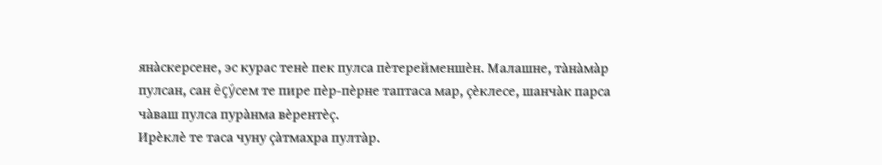янàскерсене, эс курас тенè пек пулса пèтерейменшèн. Малашне, тàнàмàр пулсан, сан èçýсем те пире пèр-пèрне таптаса мар, çèклесе, шанчàк парса чàваш пулса пурàнма вèрентèç.
Ирèклè те таса чуну çàтмахра пултàр.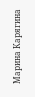Марина Карягина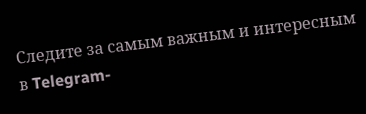Следите за самым важным и интересным в Telegram-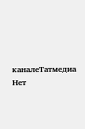каналеТатмедиа
Нет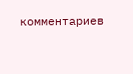комментариев